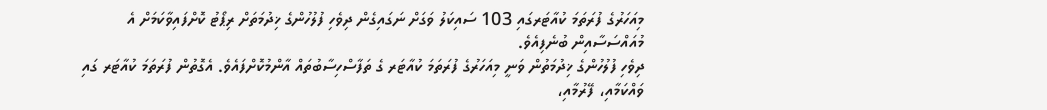މިއަހަރުގެ ފުރަތަމަ ކުއާޓަރގައި 103 ސައިކަލު ވަގަށް ނަގައިގެން ދިވެހި ފުލުހުންގެ ޚިދުމަތަށް ރިޕޯޓު ކޮށްފައިވާކަމަށް އެ މުއައްސަސާއިން ބުނެފިއެވެ.
ދިވެހި ފުލުހުންގެ ޚިދުމަތުން ވަނީ މިއަހަރުގެ ފުރަތަމަ ކުއާޓަރ ގެ ތަފާސްހިސާބުތައް އާންމުކޮށްފައެވެ. އެގޮތުން ފުރަތަމަ ކުއާޓަރ ގައި ވައްކަމާއި، ފޭރުމާއި،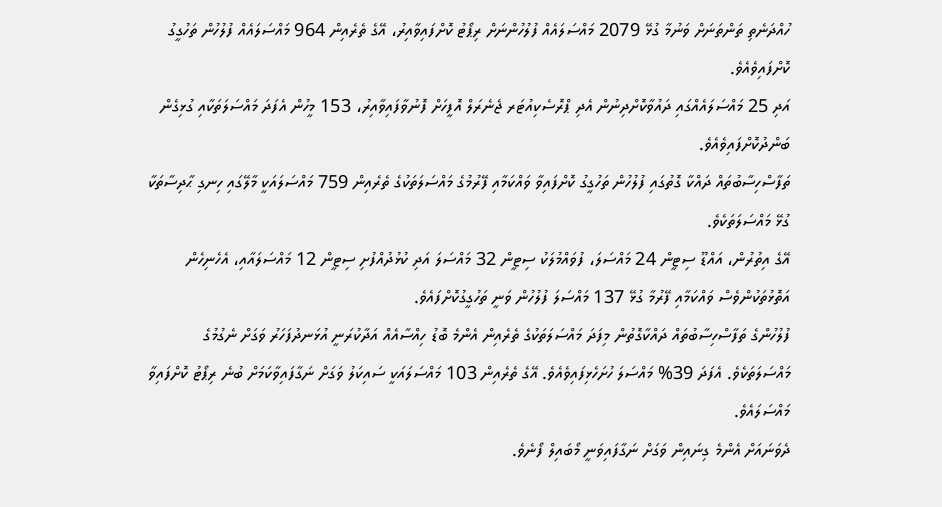ހުއްދަނެތި ތަންތަނަށް ވަނުމާ ގުޅޭ 2079 މައްސަލައެއް ފުލުހުންނަށް ރިޕޯޓު ކޮށްފައިވާއިރު، އޭގެ ތެރެއިން 964 މައްސަލައެއް ފުލުހުން ތަހުގީގު ކޮށްފައިވެއެވެ.
އަދި 25 މައްސަލައެއްގައި ދައުވާކޮށްދިނުން އެދި ޕްރޮސެކިއުޓަރ ޖެނެރަލް އޮފީހަށް ފޮނުވާފައިވާއިރު، 153 މީހުން އެފަދަ މައްސަލަތަކާއި ގުޅިގެން ބަންދުކޮށްފައިވެއެވެ.
ތަފާސްހިސާބުތައް ދައްކާ ގޮތުގައި ފުލުހުން ތަހުގީގު ކޮށްފައިވާ ވައްކަމާއި ފޭރުމުގެ މައްސަލަތަކުގެ ތެރެއިން 759 މައްސަލައަކީ މާލޭގައި ހިނގި ޙާދިސާތަކާ ގުޅޭ މައްސަލަތަކެވެ.
އޭގެ އިތުރުން، އައްޑޫ ސިޓީން 24 މައްސަލަ، ފުވައްމުލަކު ސިޓީން 32 މައްސަލަ އަދި ކުޅުދުއްފުށި ސިޓީން 12 މައްސަލައާއި، އެހެނިހެން އަތޮޅުތަކުންވެސް ވައްކަމާއި ފޭރުމާ ގުޅޭ 137 މައްސަލަ ފުލުހުން ވަނީ ތަހުގީގުކޮށްފައެވެ.
ފުލުހުންގެ ތަފާސްހިސާބުތައް ދައްކާގޮތުން މިފަދަ މައްސަލަތަކުގެ ތެރެއިން އެންމެ ބޮޑު ހިއްސާއެއް އަދާކުރަނީ އުޅަނދުފަހަރު ވަގަށް ނެގުމުގެ މައްސަލަތަކެވެ. އެފަދަ 39% މައްސަލަ ހުށަހެޅިފައިވެއެވެ. އޭގެ ތެރެއިން 103 މައްސަލައަކީ ސައިކަލު ވަގަށް ނަގާފައިވާކަމަށް ބުނެ ރިޕޯޓު ކޮށްފައިވާ މައްސަލައެވެ.
ދެވަނައަށް އެންމެ ގިނައިން ވަގަށް ނަގާފައިވަނީ މޯބައިލް ފޯނެވެ.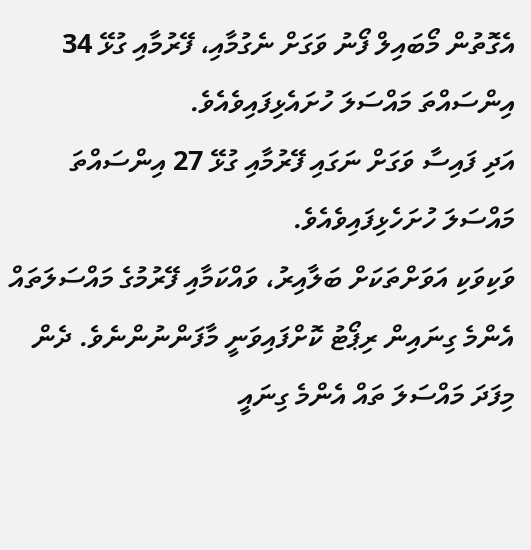އެގޮތުން މޯބައިލް ފޯނު ވަގަށް ނެގުމާއި، ފޭރުމާއި ގުޅޭ 34 އިންސައްތަ މައްސަލަ ހުށައެޅިފައިވެއެވެ.
އަދި ފައިސާ ވަގަށް ނަގައި ފޭރުމާއި ގުޅޭ 27 އިންސައްތަ މައްސަލަ ހުށަހެޅިފައިވެއެވެ.
ވަކިވަކި އަވަށްތަކަށް ބަލާއިރު، ވައްކަމާއި ފޭރުމުގެ މައްސަލަތައް އެންމެ ގިނައިން ރިޕޯޓު ކޮށްފައިވަނީ މާފަންނުންނެވެ. ދެން މިފަދަ މައްސަލަ ތައް އެންމެ ގިނައީ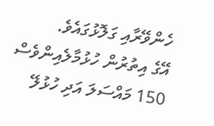ހެންވޭރާއި ގަލޮޅުގައެވެ.
އޭގެ އިތުރުން ހުޅުމާލެއިންވެސް 150 މައްސަލަ އަދި ހުޅުލޭ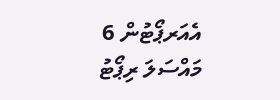އެއަރޕޯޓުން 6 މައްސަލަ ރިޕޯޓު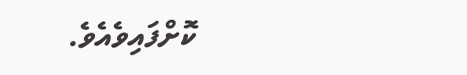ކޮށްފައިވެއެވެ.